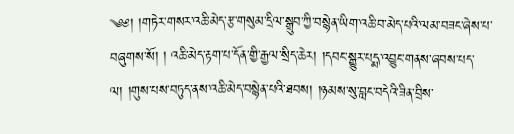༄༅། །གཏེར་གསར་འཆི་མེད་རྩ་གསུམ་དྲིལ་སྒྲུབ་ཀྱི་བསྙེན་ཡིག་འཆི་བ་མེད་པའི་ལམ་བཟང་ཞེས་པ་བཞུགས་སོ། ། འཆི་མེད་རྟག་པ་དོན་གྱི་རྒྱལ་སྲིད་ཆེར། །དབང་སྒྱུར་པདྨ་འབྱུང་གནས་ཞབས་པད་ལ། །གུས་པས་བཏུད་ནས་འཆི་མེད་བསྙེན་པའི་ཐབས། །ཉམས་སུ་བླང་བདེའི་ཟིན་བྲིས་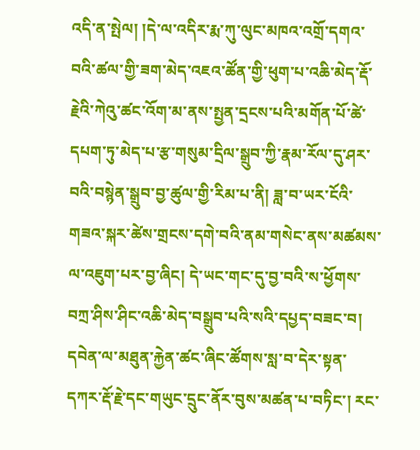འདི་ན་སྤེལ། །དེ་ལ་འདིར་རྨ་ཀུ་ལུང་མཁའ་འགྲོ་དགའ་བའི་ཚལ་གྱི་ཟག་མེད་འཇའ་ཚོན་གྱི་ཕུག་པ་འཆི་མེད་རྡོ་རྗེའི་ཀེའུ་ཚང་འོག་མ་ནས་སྤྱན་དྲངས་པའི་མགོན་པོ་ཚེ་དཔག་ཏུ་མེད་པ་རྩ་གསུམ་དྲིལ་སྒྲུབ་ཀྱི་རྣམ་རོལ་དུ་ཤར་བའི་བསྙེན་སྒྲུབ་བྱ་ཚུལ་གྱི་རིམ་པ་ནི། ཟླ་བ་ཡར་ངོའི་གཟའ་སྐར་ཚེས་གྲངས་དགེ་བའི་ནམ་གསེང་ནས་མཚམས་ལ་འཇུག་པར་བྱ་ཞིང། དེ་ཡང་གང་དུ་བྱ་བའི་ས་ཕྱོགས་བཀྲ་ཤིས་ཤིང་འཆི་མེད་བསྒྲུབ་པའི་སའི་དཔྱད་བཟང་བ། དབེན་ལ་མཐུན་རྐྱེན་ཚང་ཞིང་ཚོགས་སླ་བ་དེར་སྟན་དཀར་རྡོ་རྗེ་དང་གཡུང་དྲུང་ནོར་བུས་མཚན་པ་བཏིང་། རང་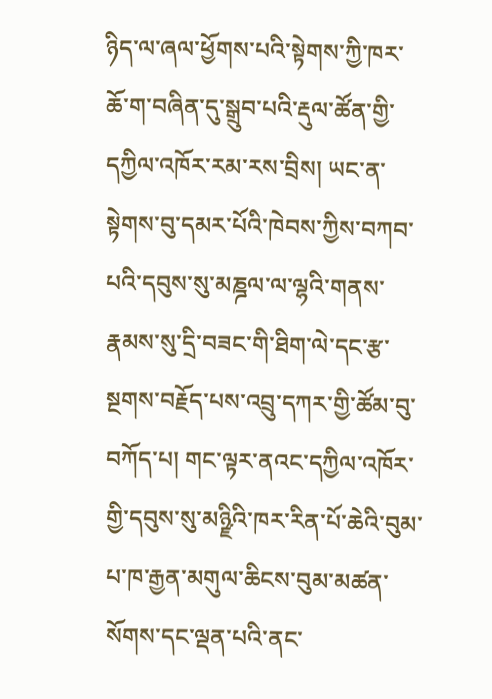ཉིད་ལ་ཞལ་ཕྱོགས་པའི་སྟེགས་ཀྱི་ཁར་ཆོ་ག་བཞིན་དུ་སྒྲུབ་པའི་རྡུལ་ཚོན་གྱི་དཀྱིལ་འཁོར་རམ་རས་བྲིས། ཡང་ན་སྟེགས་བུ་དམར་པོའི་ཁེབས་ཀྱིས་བཀབ་པའི་དབུས་སུ་མཎྜལ་ལ་ལྷའི་གནས་རྣམས་སུ་དྲི་བཟང་གི་ཐིག་ལེ་དང་རྩ་སྔགས་བརྗོད་པས་འབྲུ་དཀར་གྱི་ཚོམ་བུ་བཀོད་པ། གང་ལྟར་ནའང་དཀྱིལ་འཁོར་གྱི་དབུས་སུ་མཉྫིའི་ཁར་རིན་པོ་ཆེའི་བུམ་པ་ཁ་རྒྱན་མགུལ་ཆིངས་བུམ་མཚན་སོགས་དང་ལྡན་པའི་ནང་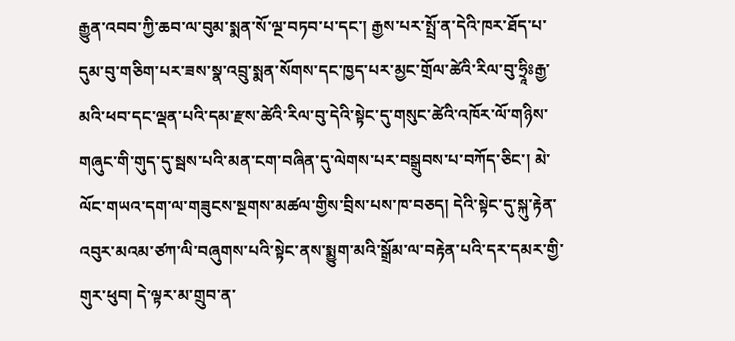རྒྱུན་འབབ་ཀྱི་ཆབ་ལ་བུམ་སྨན་སོ་ལྔ་བཏབ་པ་དང་། རྒྱས་པར་སྤྲོ་ན་དེའི་ཁར་ཐོད་པ་དུམ་བུ་གཅིག་པར་ཟས་སྣ་འབྲུ་སྨན་སོགས་དང་ཁྱད་པར་མྱང་གྲོལ་ཚེའི་རིལ་བུ་ཧྲཱིཿརྒྱ་མའི་ཕབ་དང་ལྡན་པའི་དམ་རྫས་ཚེའི་རིལ་བུ་དེའི་སྟེང་དུ་གསུང་ཚེའི་འཁོར་ལོ་གཉིས་གཞུང་གི་གུད་དུ་སྦས་པའི་མན་ངག་བཞིན་དུ་ལེགས་པར་བསྒྲུབས་པ་བཀོད་ཅིང་། མེ་ལོང་གཡའ་དག་ལ་གཟུངས་སྔགས་མཚལ་གྱིས་བྲིས་པས་ཁ་བཅད། དེའི་སྟེང་དུ་སྐུ་རྟེན་འབུར་མའམ་ཙཀ་ལི་བཞུགས་པའི་སྟེང་ནས་སྨྱུག་མའི་སྒྲོམ་ལ་བརྟེན་པའི་དར་དམར་གྱི་གུར་ཕུབ། དེ་ལྟར་མ་གྲུབ་ན་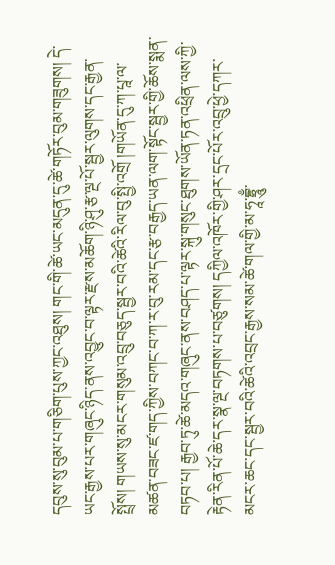དབུས་སུ་བུམ་པ་གཅིག་པུས་ཀྱང་འཐུས། གང་གི་ཚེ་ཡང་མདུན་དུ་ཚེ་གཏོར་བུམ་གཟུགས། དེ་ཡང་རྒྱས་པར་གཞུང་ཉིད་ནས་འབྱུང་བ་ལྟར་རྫས་མཆོག་ཉི་ཤུ་རྩ་ལྔ་པོ་སྦྱར་ལུགས་དང་རྒྱན་སྤྲོས། གཡས་སུ་མངར་གསུམ་འབྲུ་བཅུད་སྦྱར་བའི་ཚེའི་རིལ་བུ་སྤྱི་འགྲོ །གཡོན་དུ་ཀ་པཱ་ལ་མཚན་བཟང་ཛ་གད་ཀྱིས་བཀང་བ་ཀ་ར་བུ་རམ་དང་རྩ་བརྒྱད་ཡན་ལག་སྟོང་སྦྱར་གྱི་ཆོས་སྨན་བཏབ་པ། རྒྱབ་ཏུ་ཚེ་མདའ་གཞུང་ནས་བཤད་པ་ལྟར་སྐུ་གསུང་ཐུགས་ཡོན་ཏན་འཕྲིན་ལས་ཀྱི་རྟེན་རིན་པོ་ཆེ་དར་སྣ་ལྔ་བཏགས་པ་བཙུགས། དཀྱིལ་འཁོར་གྱི་ཤར་དྲང་པོར་འབྲུ་ཕྱེ་དཀར་མངར་ཆང་དང་སྦྱར་བའི་ཚེའི་འབྲང་རྒྱས་སམ་ཚེ་གལ་གྱི་མ་ཧཱ་བྷྲཱུྃ་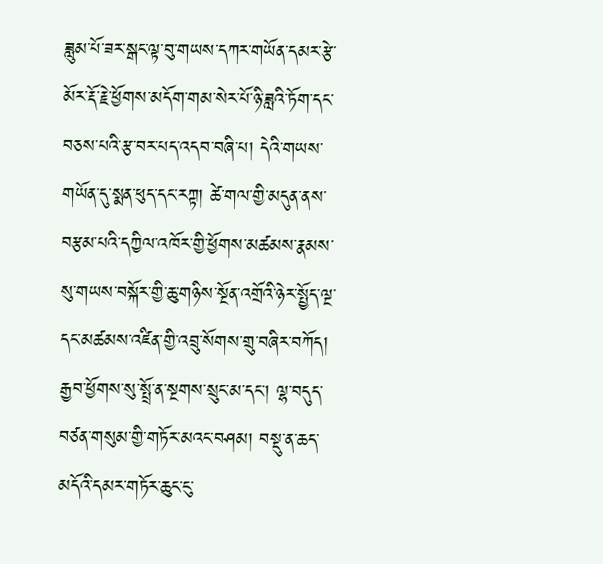ཟླུམ་པོ་ཟར་སྒང་ལྟ་བུ་གཡས་དཀར་གཡོན་དམར་རྩེ་མོར་རྡོ་རྗེ་ཕྱོགས་མདོག་གམ་སེར་པོ་ཉི་ཟླའི་ཏོག་དང་བཅས་པའི་རྩ་བར་པད་འདབ་བཞི་པ། དེའི་གཡས་གཡོན་དུ་སྨན་ཕུད་དང་རཀྟ། ཚེ་གལ་གྱི་མདུན་ནས་བརྩམ་པའི་དཀྱིལ་འཁོར་གྱི་ཕྱོགས་མཚམས་རྣམས་སུ་གཡས་བསྐོར་གྱི་ཆུ་གཉིས་སྔོན་འགྲོའི་ཉེར་སྤྱོད་ལྔ་དང་མཚམས་འཛིན་གྱི་འབྲུ་སོགས་གྲུ་བཞིར་བཀོད། རྒྱབ་ཕྱོགས་སུ་སྤྲོ་ན་སྔགས་སྲུང་མ་དང་། ལྷ་བདུད་བཙན་གསུམ་གྱི་གཏོར་མའང་བཤམ། བསྡུ་ན་ཆད་མདོའི་དམར་གཏོར་ཆུང་ངུ་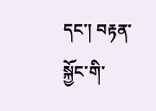དང་། བརྟན་སྐྱོང་གི་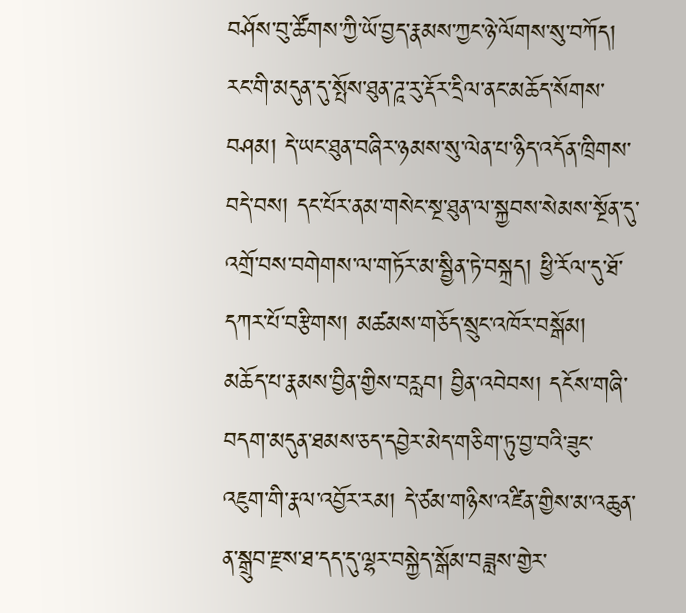བཤོས་བུ་ཚོགས་ཀྱི་ཡོ་བྱད་རྣམས་ཀྱང་ཉེ་ལོགས་སུ་བཀོད། རང་གི་མདུན་དུ་སྤོས་ཐུན་ཌཱ་རུ་རྡོར་དྲིལ་ནང་མཆོད་སོགས་བཤམ། དེ་ཡང་ཐུན་བཞིར་ཉམས་སུ་ལེན་པ་ཉིད་འདོན་ཁྲིགས་བདེ་བས། དང་པོར་ནམ་གསེང་སྔ་ཐུན་ལ་སྐྱབས་སེམས་སྔོན་དུ་འགྲོ་བས་བགེགས་ལ་གཏོར་མ་སྦྱིན་ཏེ་བསྐྲད། ཕྱི་རོལ་དུ་ཐོ་དཀར་པོ་བརྩིགས། མཚམས་གཅོད་སྲུང་འཁོར་བསྒོམ། མཆོད་པ་རྣམས་བྱིན་གྱིས་བརླབ། བྱིན་འབེབས། དངོས་གཞི་བདག་མདུན་ཐམས་ཅད་དབྱེར་མེད་གཅིག་ཏུ་བྱ་བའི་ཟུང་འཇུག་གི་རྣལ་འབྱོར་རམ། དེ་ཙམ་གཉིས་འཛིན་གྱིས་མ་འཆུན་ན་སྒྲུབ་རྫས་ཐ་དད་དུ་ལྷར་བསྐྱེད་སྒོམ་བཟླས་གྱེར་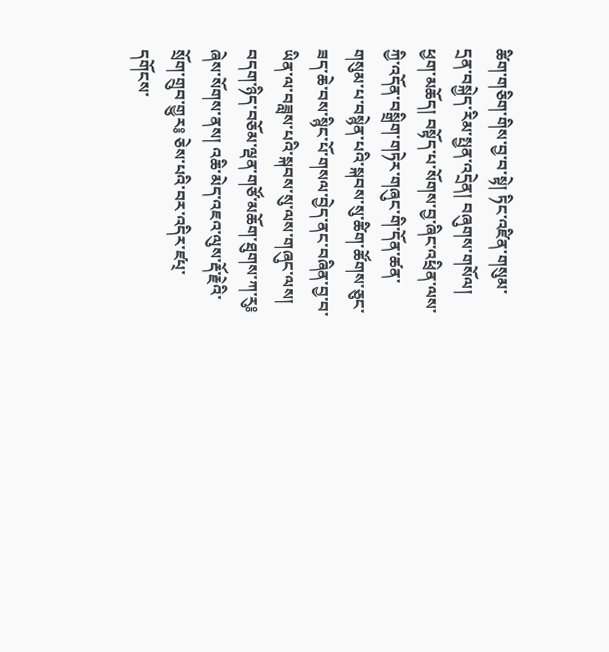ཚིག་གཅིག་གིས་བྱ་བ་སྟེ། ཏིང་འཛིན་གསུམ་དྲན་བསྐྱེད་རིམ་སྤྱན་འདྲེན། བཞུགས་གསོལ། ཕྱག་མཆོད། བསྟོད་པ་སོགས་བྱ་ཞིང་འཕྲིན་ལས་ཀྱི་འདོན་བསྒྲིག་གཏེར་གཞུང་གི་དོན་ཚན་གསུམ་པ་བསྙེན་པའི་སྐབས་སུ་ཚིག་ཚོགས་ཅུང་ཟད་ཆེ་བས་སྙིང་པོ་གསལ་བྱེད་ནང་བཞིན་བྱ་བ་ཡིན་ལ་བཟླས་པའི་སྐབས་སུ་ལས་གཞུང་ལས། བདག་ཉིད་བཅོམ་ལྡན་གཙོ་མཆོག་ཐུགས་ཀ་རུ༔ ཞེས་སོགས་ནས། འཆི་མེད་འཇའ་ལུས་རྡོ་རྗེའི་སྲོག་གྲུབ་གྱུར༔ ཅེས་པའི་བར་འདིར་ཛཔ྄་དགོངས་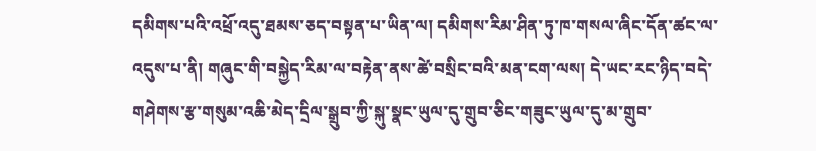དམིགས་པའི་འཕྲོ་འདུ་ཐམས་ཅད་བསྟན་པ་ཡིན་ལ། དམིགས་རིམ་ཤིན་ཏུ་ཁ་གསལ་ཞིང་དོན་ཚང་ལ་འདུས་པ་ནི། གཞུང་གི་བསྐྱེད་རིམ་ལ་བརྟེན་ནས་ཚེ་བསྲིང་བའི་མན་ངག་ལས། དེ་ཡང་རང་ཉིད་བདེ་གཤེགས་རྩ་གསུམ་འཆི་མེད་དྲིལ་སྒྲུབ་ཀྱི་སྐུ་སྣང་ཡུལ་དུ་གྲུབ་ཅིང་གཟུང་ཡུལ་དུ་མ་གྲུབ་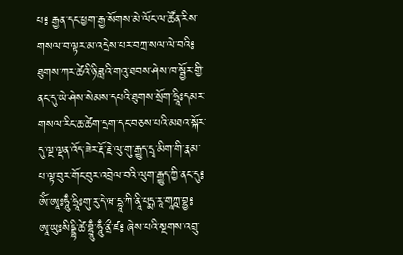པ༔ རྒྱན་དང་ཕྱག་རྒྱ་སོགས་མེ་ལོང་ལ་ཚོན་རིས་གསལ་བ་ལྟར་མ་འདྲེས་པར་བཀྲ་སལ་ལེ་བའི༔ ཐུགས་ཀར་ཚེའི་ཉི་ཟླའི་གའུ་ཐབས་ཤེས་ཁ་སྦྱོར་གྱི་ནང་དུ་ཡེ་ཤེས་སེམས་དཔའི་ཐུགས་སྲོག་ཧྲཱིཿདམར་གསལ་རིང་ཆ་ཚེག་དྲག་དང་བཅས་པའི་མཐའ་སྐོར་དུ་ལྔ་ལྡན་འོད་ཟེར་རྡོ་རྗེ་ལུ་གུ་རྒྱུད་དྲྭ་མིག་གི་རྣམ་པ་ལྟ་བུར་གོང་བུར་འབྲེལ་བའི་ལུག་རྒྱུད་ཀྱི་ནང་དུ༔ ཨོཾ་ཨཱཿཧཱུྃ་ཧྲཱིཿགུ་རུ་དེ་ཝ་དྷཱ་ཀི་ནཱི་པདྨ་རཱ་གཱཀྵ་བྷྱ༔ ཨཱ་ཡུཿསིདྡྷི་ཚེ་བྷྲཱུྃ་ཧཱུྃ་ནྲྀ་ཛ༔ ཞེས་པའི་སྔགས་འབྲུ་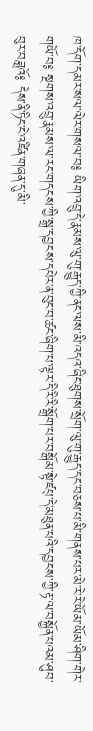ཁ་དོག་དམར་སལ་ལེར་གསལ་བ༔ ཡིག་འབྲུ་དེ་རྣམས་ལུ་གུ་རྒྱུད་ཀྱི་ནང་ལས་མི་འདའ་ཞིང་ཐུགས་སྲོག་ལུ་གུ་རྒྱུད་དང་བཅས་པ་མི་གནས་པར་མེ་རེ་རེ་ཡོམ་ཡོམ་ཤིག་གེར་གཡོ་བ༔ སྔགས་འབྲུ་རྣམས་ལ་རང་གདངས་ཀྱི་སྒྲ་དབྱངས་དཔེར་ན་བུང་བ་ཚང་ཞིག་པ་ལྟར་དི་རི་རི་སྒྲོག་པར་བསྒོམ་སྟེ་ཛཔ྄་དེ་མཐུན་པའི་དབྱངས་ཀྱི་རྟ་ལ་བསྐྱོན་པའམ་ཤུབ་བུར་བཟླའོ༔ དེས་ནི་ཏིང་ངེ་འཛིན་གཞན་དུ་མི་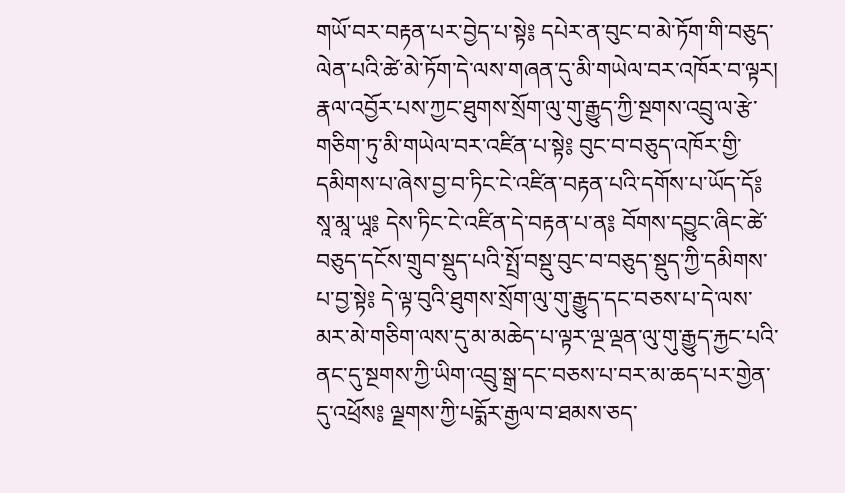གཡོ་བར་བརྟན་པར་བྱེད་པ་སྟེ༔ དཔེར་ན་བུང་བ་མེ་ཏོག་གི་བཅུད་ལེན་པའི་ཚེ་མེ་ཏོག་དེ་ལས་གཞན་དུ་མི་གཡེལ་བར་འཁོར་བ་ལྟར། རྣལ་འབྱོར་པས་ཀྱང་ཐུགས་སྲོག་ལུ་གུ་རྒྱུད་ཀྱི་སྔགས་འབྲུ་ལ་རྩེ་གཅིག་ཏུ་མི་གཡེལ་བར་འཛིན་པ་སྟེ༔ བུང་བ་བཅུད་འཁོར་གྱི་དམིགས་པ་ཞེས་བྱ་བ་ཏིང་ངེ་འཛིན་བརྟན་པའི་དགོས་པ་ཡོད་དོ༔ སཱ་མཱ་ཡཱ༔ དེས་ཏིང་ངེ་འཛིན་དེ་བརྟན་པ་ན༔ བོགས་དབྱུང་ཞིང་ཚེ་བཅུད་དངོས་གྲུབ་སྡུད་པའི་སྤྲོ་བསྡུ་བུང་བ་བཅུད་སྡུད་ཀྱི་དམིགས་པ་བྱ་སྟེ༔ དེ་ལྟ་བུའི་ཐུགས་སྲོག་ལུ་གུ་རྒྱུད་དང་བཅས་པ་དེ་ལས་མར་མེ་གཅིག་ལས་དུ་མ་མཆེད་པ་ལྟར་ལྔ་ལྡན་ལུ་གུ་རྒྱུད་རྐྱང་པའི་ནང་དུ་སྔགས་ཀྱི་ཡིག་འབྲུ་སྒྲ་དང་བཅས་པ་བར་མ་ཆད་པར་གྱེན་དུ་འཕྲོས༔ ལྗགས་ཀྱི་པདྨོར་རྒྱལ་བ་ཐམས་ཅད་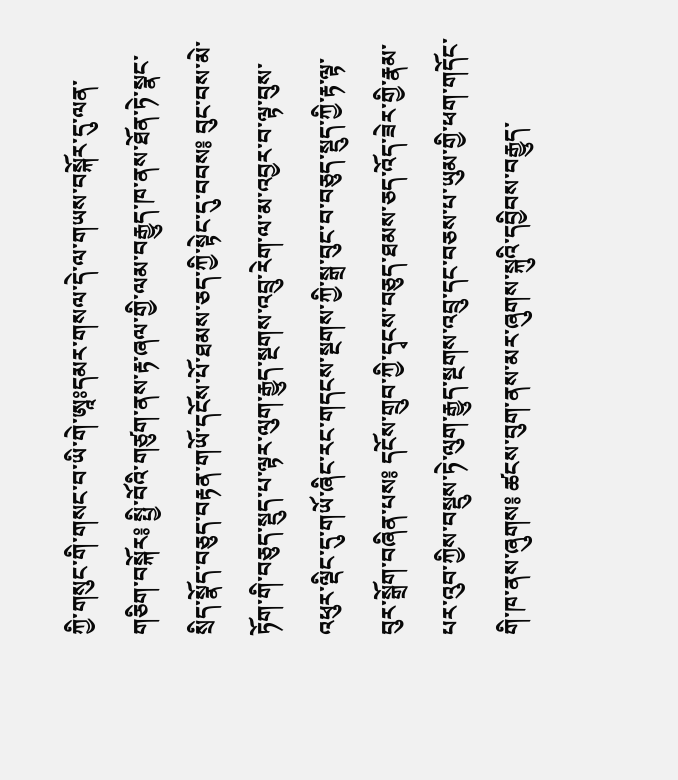ཀྱི་གསུང་གི་གསང་བ་ཡི་གེ་ཨཱཿདམར་གསལ་དེ་ལ་གཡས་བསྐོར་དུ་ལན་གཅིག་བསྐོར༔ སྤྱི་བོའི་གཙུག་ནས་རྟ་ཞལ་གྱི་ལམ་བརྒྱུད་ཁ་ནས་ཐོན་ཏེ་སྣང་སྲིད་སྣོད་བཅུད་བརྟན་གཡོ་དངོས་པོ་ཐམས་ཅད་ཀྱི་སྟེང་དུ་བབས༔ བུང་བས་མེ་ཏོག་གི་བཅུད་སྡུད་པ་ལྟར་ལུག་རྒྱུད་སྔགས་འབྲུ་རེག་ལ་མ་འབྱར་བ་ལྟ་བུས་འཕུར་ལྡིང་དུ་གཡོ་ཞིང་རང་གདངས་སྔགས་ཀྱི་སྒྲ་བུང་བ་བཅུད་སྡུད་ཀྱི་རྟ་ལྟ་བུར་སྒྲོག་བཞིན་པས༔ དངོས་གྲུབ་ཀྱི་དྭངས་བཅུད་ཐམས་ཅད་འོད་ཟེར་གྱི་རྣམ་པར་འུབ་ཀྱིས་བསྡུས་ཏེ་ལུག་རྒྱུད་སྔགས་འབྲུ་དང་བཅས་པ་ཡུམ་གྱི་ཕག་གདོང་གི་ཁ་ནས་ཞུགས༔ ཚངས་བུག་ནས་མར་ཞུགས་སྐུའི་དབྱིབས་བརྒྱུད་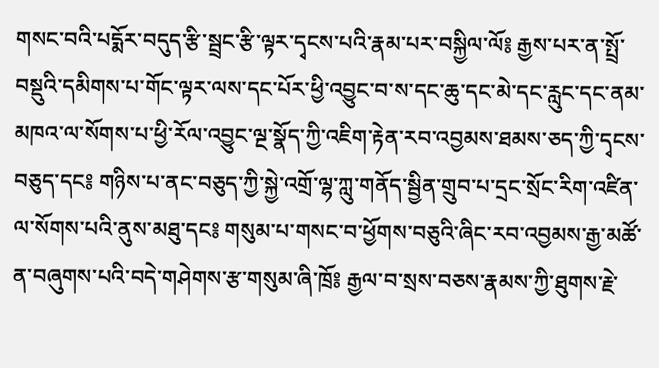གསང་བའི་པདྨོར་བདུད་རྩི་སྦྲང་རྩི་ལྟར་དྭངས་པའི་རྣམ་པར་བསྐྱིལ་ལོ༔ རྒྱས་པར་ན་སྤྲོ་བསྡུའི་དམིགས་པ་གོང་ལྟར་ལས་དང་པོར་ཕྱི་འབྱུང་བ་ས་དང་ཆུ་དང་མེ་དང་རླུང་དང་ནམ་མཁའ་ལ་སོགས་པ་ཕྱི་རོལ་འབྱུང་ལྔ་སྣོད་ཀྱི་འཇིག་རྟེན་རབ་འབྱམས་ཐམས་ཅད་ཀྱི་དྭངས་བཅུད་དང༔ གཉིས་པ་ནང་བཅུད་ཀྱི་སྐྱེ་འགྲོ་ལྷ་ཀླུ་གནོད་སྦྱིན་གྲུབ་པ་དྲང་སྲོང་རིག་འཛིན་ལ་སོགས་པའི་ནུས་མཐུ་དང༔ གསུམ་པ་གསང་བ་ཕྱོགས་བཅུའི་ཞིང་རབ་འབྱམས་རྒྱ་མཚོ་ན་བཞུགས་པའི་བདེ་གཤེགས་རྩ་གསུམ་ཞི་ཁྲོ༔ རྒྱལ་བ་སྲས་བཅས་རྣམས་ཀྱི་ཐུགས་རྗེ་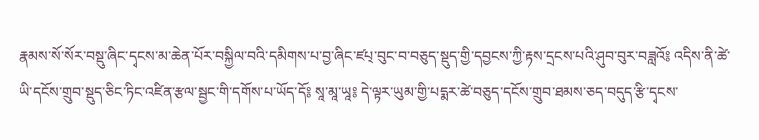རྣམས་སོ་སོར་བསྡུ་ཞིང་དྭངས་མ་ཆེན་པོར་བསྐྱིལ་བའི་དམིགས་པ་བྱ་ཞིང་ཛཔ྄་བུང་བ་བཅུད་སྡུད་གྱི་དབྱངས་ཀྱི་རྟས་དྲངས་པའི་ཤུབ་བུར་བཟླའོ༔ འདིས་ནི་ཚེ་ཡི་དངོས་གྲུབ་སྡུད་ཅིང་ཏིང་འཛིན་རྩལ་སྦྱང་གི་དགོས་པ་ཡོད་དོ༔ སཱ་མཱ་ཡཱ༔ དེ་ལྟར་ཡུམ་གྱི་པདྨར་ཚེ་བཅུད་དངོས་གྲུབ་ཐམས་ཅད་བདུད་རྩི་དྭངས་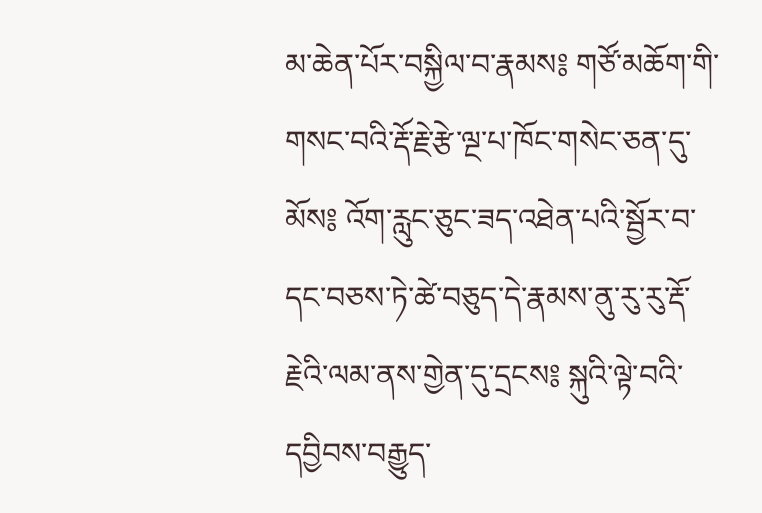མ་ཆེན་པོར་བསྐྱིལ་བ་རྣམས༔ གཙོ་མཆོག་གི་གསང་བའི་རྡོ་རྗེ་རྩེ་ལྔ་པ་ཁོང་གསེང་ཅན་དུ་མོས༔ འོག་རླུང་ཅུང་ཟད་འཐེན་པའི་སྦྱོར་བ་དང་བཅས་ཏེ་ཚེ་བཅུད་དེ་རྣམས་ནུ་རུ་རུ་རྡོ་རྗེའི་ལམ་ནས་གྱེན་དུ་དྲངས༔ སྐུའི་ལྟེ་བའི་དབྱིབས་བརྒྱུད་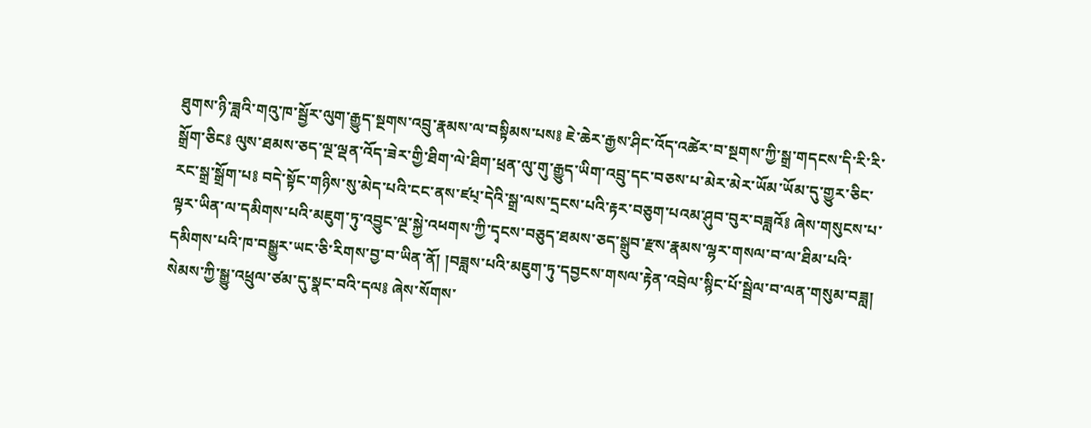ཐུགས་ཉི་ཟླའི་གའུ་ཁ་སྦྱོར་ལུག་རྒྱུད་སྔགས་འབྲུ་རྣམས་ལ་བསྟིམས་པས༔ ཇེ་ཆེར་རྒྱས་ཤིང་འོད་འཚེར་བ་སྔགས་ཀྱི་སྒྲ་གདངས་དི་རི་རི་སྒྲོག་ཅིང༔ ལུས་ཐམས་ཅད་ལྔ་ལྡན་འོད་ཟེར་གྱི་ཐིག་ལེ་ཐིག་ཕྲན་ལུ་གུ་རྒྱུད་ཡིག་འབྲུ་དང་བཅས་པ་མེར་མེར་ཡོམ་ཡོམ་དུ་གྱུར་ཅིང་རང་སྒྲ་སྒྲོག་པ༔ བདེ་སྟོང་གཉིས་སུ་མེད་པའི་ངང་ནས་ཛཔ྄་དེའི་སྒྲ་ལས་དྲངས་པའི་རྟར་བཅུག་པའམ་ཤུབ་བུར་བཟླའོ༔ ཞེས་གསུངས་པ་ལྟར་ཡིན་ལ་དམིགས་པའི་མཇུག་ཏུ་འབྱུང་ལྔ་སྐྱེ་འཕགས་ཀྱི་དྭངས་བཅུད་ཐམས་ཅད་སྒྲུབ་རྫས་རྣམས་ལྷར་གསལ་བ་ལ་ཐིམ་པའི་དམིགས་པའི་ཁ་བསྒྱུར་ཡང་ཅི་རིགས་བྱ་བ་ཡིན་ནོ། །བཟླས་པའི་མཇུག་ཏུ་དབྱངས་གསལ་རྟེན་འབྲེལ་སྙིང་པོ་སྦྲེལ་བ་ལན་གསུམ་བཟླ། སེམས་ཀྱི་སྒྱུ་འཕྲུལ་ཙམ་དུ་སྣང་བའི་དལ༔ ཞེས་སོགས་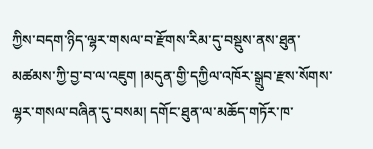ཀྱིས་བདག་ཉིད་ལྷར་གསལ་བ་རྫོགས་རིམ་དུ་བསྡུས་ནས་ཐུན་མཚམས་ཀྱི་བྱ་བ་ལ་འཇུག །མདུན་གྱི་དཀྱིལ་འཁོར་སྒྲུབ་རྫས་སོགས་ལྷར་གསལ་བཞིན་དུ་བསམ། དགོང་ཐུན་ལ་མཆོད་གཏོར་ཁ་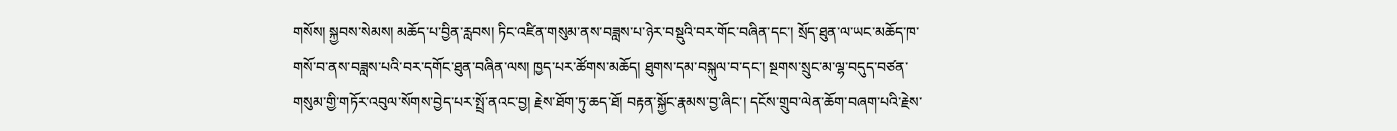གསོས། སྐྱབས་སེམས། མཆོད་པ་བྱིན་རླབས། ཏིང་འཛིན་གསུམ་ནས་བཟླས་པ་ཉེར་བསྡུའི་བར་གོང་བཞིན་དང་། སྲོད་ཐུན་ལ་ཡང་མཆོད་ཁ་གསོ་བ་ནས་བཟླས་པའི་བར་དགོང་ཐུན་བཞིན་ལས། ཁྱད་པར་ཚོགས་མཆོད། ཐུགས་དམ་བསྐུལ་བ་དང་། སྔགས་སྲུང་མ་ལྷ་བདུད་བཙན་གསུམ་གྱི་གཏོར་འབུལ་སོགས་བྱེད་པར་སྤྲོ་ནའང་བྱ། རྗེས་ཐོག་ཏུ་ཆད་ཐོ། བརྟན་སྐྱོང་རྣམས་བྱ་ཞིང་། དངོས་གྲུབ་ལེན་ཆོག་བཞག་པའི་རྗེས་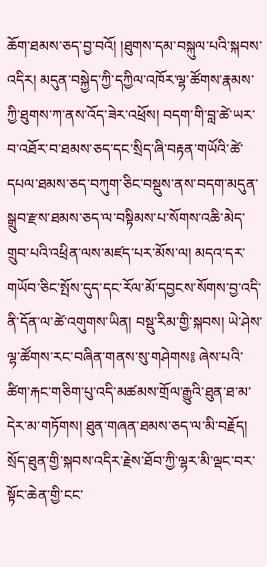ཆོག་ཐམས་ཅད་བྱ་བའོ། །ཐུགས་དམ་བསྐུལ་པའི་སྐབས་འདིར། མདུན་བསྐྱེད་ཀྱི་དཀྱིལ་འཁོར་ལྷ་ཚོགས་རྣམས་ཀྱི་ཐུགས་ཀ་ནས་འོད་ཟེར་འཕྲོས། བདག་གི་བླ་ཚེ་ཡར་བ་འཐོར་བ་ཐམས་ཅད་དང་སྲིད་ཞི་བརྟན་གཡོའི་ཚེ་དཔལ་ཐམས་ཅད་བཀུག་ཅིང་བསྡུས་ནས་བདག་མདུན་སྒྲུབ་རྫས་ཐམས་ཅད་ལ་བསྟིམས་པ་སོགས་འཆི་མེད་གྲུབ་པའི་འཕྲིན་ལས་མཛད་པར་མོས་ལ། མདའ་དར་གཡོབ་ཅིང་སྤོས་དུད་དང་རོལ་མོ་དབྱངས་སོགས་བྱ་འདི་ནི་དོན་ལ་ཚེ་འགུགས་ཡིན། བསྡུ་རིམ་གྱི་སྐབས། ཡེ་ཤེས་ལྷ་ཚོགས་རང་བཞིན་གནས་སུ་གཤེགས༔ ཞེས་པའི་ཚིག་རྐང་གཅིག་པུ་འདི་མཚམས་གྲོལ་རྒྱུའི་ཐུན་ཐ་མ་དེར་མ་གཏོགས། ཐུན་གཞན་ཐམས་ཅད་ལ་མི་བརྗོད། སྲོད་ཐུན་གྱི་སྐབས་འདིར་རྗེས་ཐོབ་ཀྱི་ལྷར་མི་ལྡང་བར་སྟོང་ཆེན་གྱི་ངང་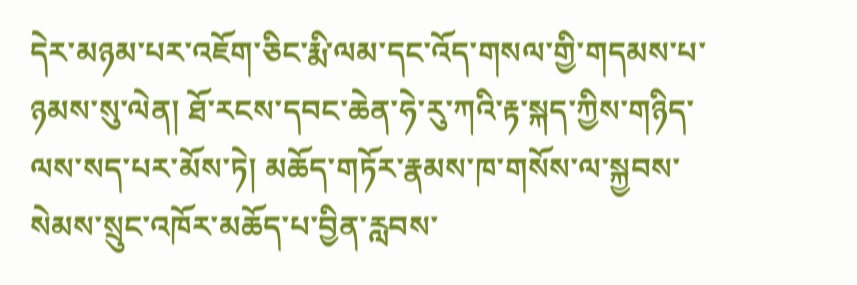དེར་མཉམ་པར་འཇོག་ཅིང་རྨི་ལམ་དང་འོད་གསལ་གྱི་གདམས་པ་ཉམས་སུ་ལེན། ཐོ་རངས་དབང་ཆེན་ཧེ་རུ་ཀའི་རྟ་སྐད་ཀྱིས་གཉིད་ལས་སད་པར་མོས་ཏེ། མཆོད་གཏོར་རྣམས་ཁ་གསོས་ལ་སྐྱབས་སེམས་སྲུང་འཁོར་མཆོད་པ་བྱིན་རླབས་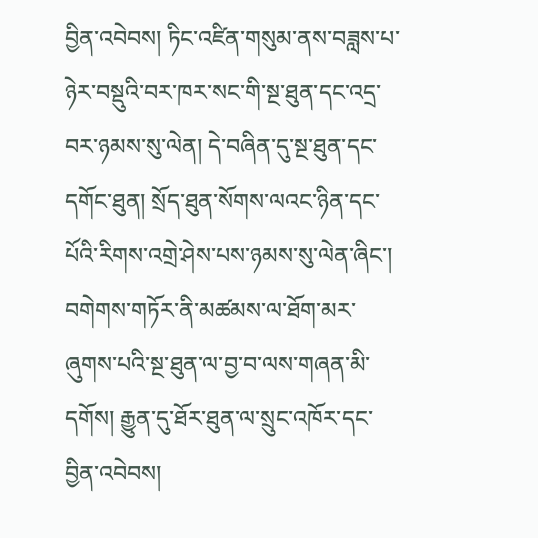བྱིན་འབེབས། ཏིང་འཛིན་གསུམ་ནས་བཟླས་པ་ཉེར་བསྡུའི་བར་ཁར་སང་གི་སྔ་ཐུན་དང་འདྲ་བར་ཉམས་སུ་ལེན། དེ་བཞིན་དུ་སྔ་ཐུན་དང་དགོང་ཐུན། སྲོད་ཐུན་སོགས་ལའང་ཉིན་དང་པོའི་རིགས་འགྲེ་ཤེས་པས་ཉམས་སུ་ལེན་ཞིང་། བགེགས་གཏོར་ནི་མཚམས་ལ་ཐོག་མར་ཞུགས་པའི་སྔ་ཐུན་ལ་བྱ་བ་ལས་གཞན་མི་དགོས། རྒྱུན་དུ་ཐོར་ཐུན་ལ་སྲུང་འཁོར་དང་བྱིན་འབེབས།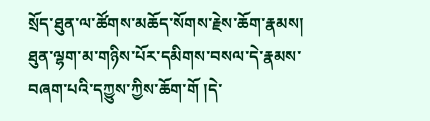སྲོད་ཐུན་ལ་ཚོགས་མཆོད་སོགས་རྗེས་ཆོག་རྣམས། ཐུན་ལྷག་མ་གཉིས་པོར་དམིགས་བསལ་དེ་རྣམས་བཞག་པའི་དཀྱུས་ཀྱིས་ཆོག་གོ །དེ་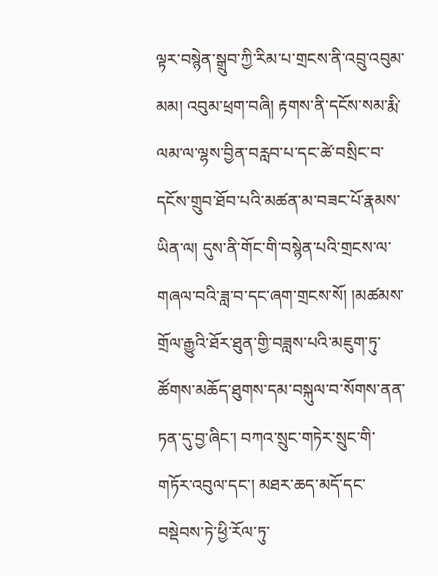ལྟར་བསྙེན་སྒྲུབ་ཀྱི་རིམ་པ་གྲངས་ནི་འབྲུ་འབུམ་མམ། འབུམ་ཕྲག་བཞི། རྟགས་ནི་དངོས་སམ་རྨི་ལམ་ལ་ལྷས་བྱིན་བརླབ་པ་དང་ཚེ་བསྲིང་བ་དངོས་གྲུབ་ཐོབ་པའི་མཚན་མ་བཟང་པོ་རྣམས་ཡིན་ལ། དུས་ནི་གོང་གི་བསྙེན་པའི་གྲངས་ལ་གཞལ་བའི་ཟླ་བ་དང་ཞག་གྲངས་སོ། །མཚམས་གྲོལ་རྒྱུའི་ཐོར་ཐུན་གྱི་བཟླས་པའི་མཇུག་ཏུ་ཚོགས་མཆོད་ཐུགས་དམ་བསྐུལ་བ་སོགས་ནན་ཏན་དུ་བྱ་ཞིང་། བཀའ་སྲུང་གཏེར་སྲུང་གི་གཏོར་འབུལ་དང་། མཐར་ཆད་མདོ་དང་བསྡེབས་ཏེ་ཕྱི་རོལ་ཏུ་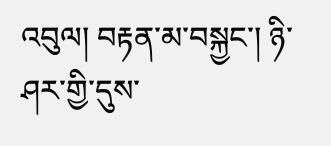འབུལ། བརྟན་མ་བསྐྱང་། ཉི་ཤར་གྱི་དུས་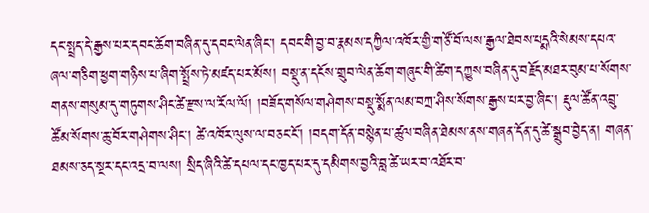དང་སྤྲད་དེ་རྒྱས་པར་དབང་ཆོག་བཞིན་དུ་དབང་ལེན་ཞིང་། དབང་གི་བྱ་བ་རྣམས་དཀྱིལ་འཁོར་གྱི་གཙོ་བོ་ལས་རྒྱལ་ཐེབས་པདྨའི་སེམས་དཔའ་ཞལ་གཅིག་ཕྱག་གཉིས་པ་ཞིག་སྤྲོས་ཏེ་མཛད་པར་མོས། བསྡུ་ན་དངོས་གྲུབ་ལེན་ཆོག་གཞུང་གི་ཚིག་དཀྱུས་བཞིན་དུ་བརྗོད་མཐར་བུམ་པ་སོགས་གནས་གསུམ་དུ་གཏུགས་ཤིང་ཚེ་རྫས་ལ་རོལ་ལོ། །བཟོད་གསོལ་གཤེགས་བསྡུ་སྨོན་ལམ་བཀྲ་ཤིས་སོགས་རྒྱས་པར་བྱ་ཞིང་། རྡུལ་ཚོན་འབྲུ་ཚོམ་སོགས་ཆུ་བོར་གཤེགས་ཤིང་། ཚེ་འཁོར་ལུས་ལ་བཅང་ངོ་། །བདག་དོན་བསྙེན་པ་ཚུལ་བཞིན་ཐེམས་ནས་གཞན་དོན་དུ་ཚེ་སྒྲུབ་བྱེད་ན། གཞན་ཐམས་ཅད་སྔར་དང་འདྲ་བ་ལས། སྲིད་ཞིའི་ཚེ་དཔལ་དང་ཁྱད་པར་དུ་དམིགས་བྱའི་བླ་ཚེ་ཡར་བ་འཐོར་བ་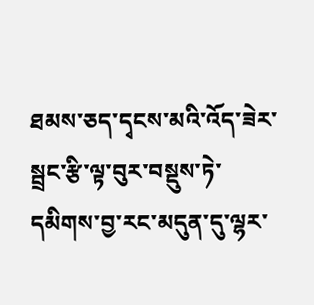ཐམས་ཅད་དྭངས་མའི་འོད་ཟེར་སྦྲང་རྩི་ལྟ་བུར་བསྡུས་ཏེ་དམིགས་བྱ་རང་མདུན་དུ་ལྷར་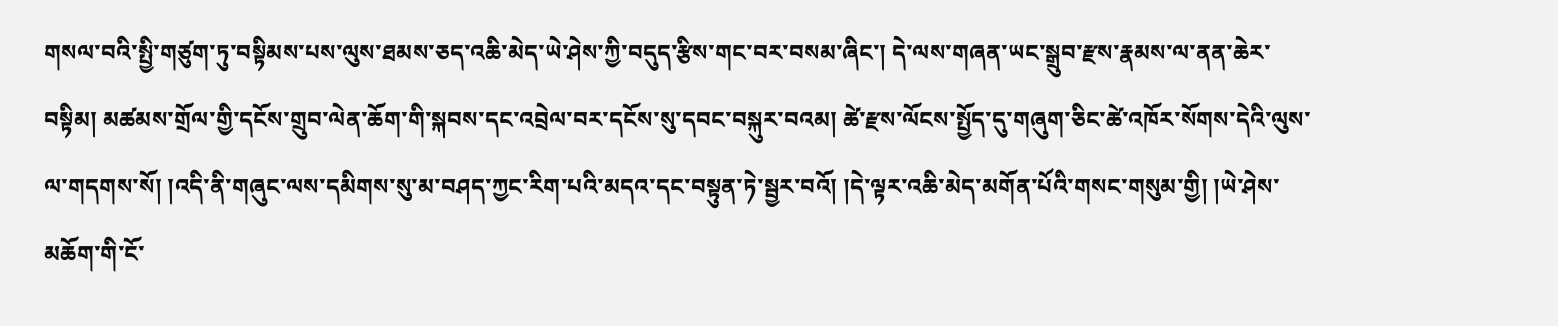གསལ་བའི་སྤྱི་གཙུག་ཏུ་བསྟིམས་པས་ལུས་ཐམས་ཅད་འཆི་མེད་ཡེ་ཤེས་ཀྱི་བདུད་རྩིས་གང་བར་བསམ་ཞིང་། དེ་ལས་གཞན་ཡང་སྒྲུབ་རྫས་རྣམས་ལ་ནན་ཆེར་བསྟིམ། མཚམས་གྲོལ་གྱི་དངོས་གྲུབ་ལེན་ཆོག་གི་སྐབས་དང་འབྲེལ་བར་དངོས་སུ་དབང་བསྐུར་བའམ། ཚེ་རྫས་ལོངས་སྤྱོད་དུ་གཞུག་ཅིང་ཚེ་འཁོར་སོགས་དེའི་ལུས་ལ་གདགས་སོ། །འདི་ནི་གཞུང་ལས་དམིགས་སུ་མ་བཤད་ཀྱང་རིག་པའི་མདའ་དང་བསྟུན་ཏེ་སྦྱར་བའོ། །དེ་ལྟར་འཆི་མེད་མགོན་པོའི་གསང་གསུམ་གྱི། །ཡེ་ཤེས་མཆོག་གི་ངོ་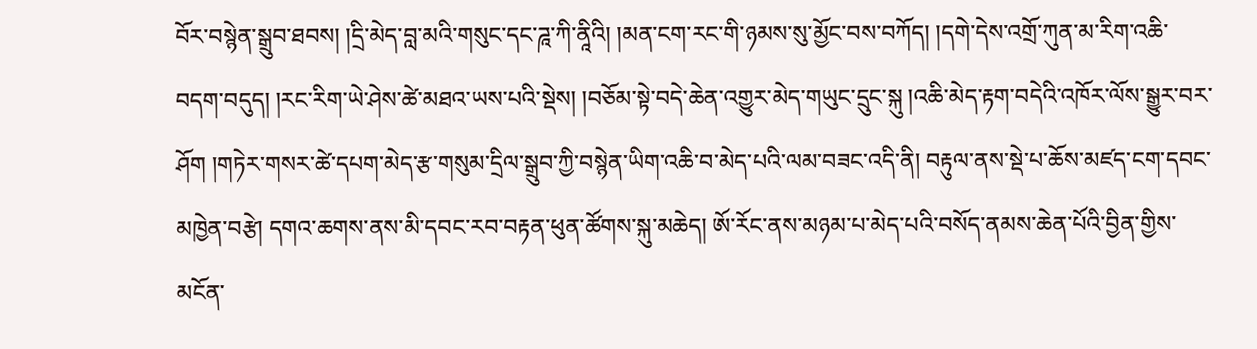བོར་བསྙེན་སྒྲུབ་ཐབས། །དྲི་མེད་བླ་མའི་གསུང་དང་ཌཱ་ཀི་ནཱིའི། །མན་ངག་རང་གི་ཉམས་སུ་མྱོང་བས་བཀོད། །དགེ་དེས་འགྲོ་ཀུན་མ་རིག་འཆི་བདག་བདུད། །རང་རིག་ཡེ་ཤེས་ཚེ་མཐའ་ཡས་པའི་སྡེས། །བཅོམ་སྟེ་བདེ་ཆེན་འགྱུར་མེད་གཡུང་དྲུང་སྐུ །འཆི་མེད་རྟག་བདེའི་འཁོར་ལོས་སྒྱུར་བར་ཤོག །གཏེར་གསར་ཚེ་དཔག་མེད་རྩ་གསུམ་དྲིལ་སྒྲུབ་ཀྱི་བསྙེན་ཡིག་འཆི་བ་མེད་པའི་ལམ་བཟང་འདི་ནི། བརྟུལ་ནས་སྡེ་པ་ཆོས་མཛད་ངག་དབང་མཁྱེན་བརྩེ། དགའ་ཆགས་ནས་མི་དབང་རབ་བརྟན་ཕུན་ཚོགས་སྐུ་མཆེད། ཨོ་རོང་ནས་མཉམ་པ་མེད་པའི་བསོད་ནམས་ཆེན་པོའི་བྱིན་གྱིས་མངོན་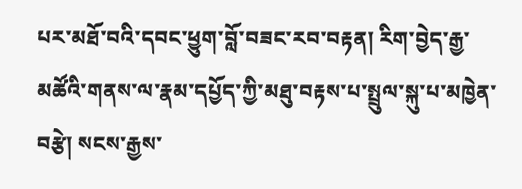པར་མཐོ་བའི་དབང་ཕྱུག་བློ་བཟང་རབ་བརྟན། རིག་བྱེད་རྒྱ་མཚོའི་གནས་ལ་རྣམ་དཔྱོད་ཀྱི་མཐུ་བརྟས་པ་སྤྲུལ་སྐུ་པ་མཁྱེན་བརྩེ། སངས་རྒྱས་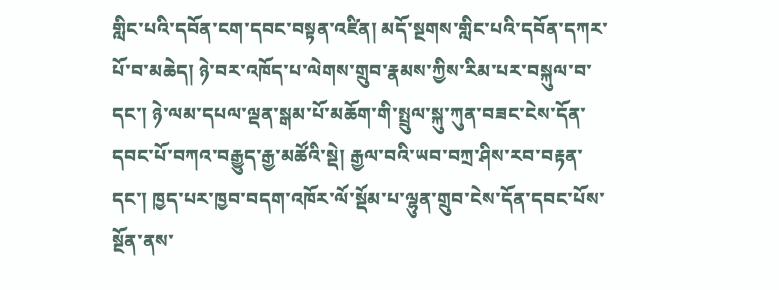གླིང་པའི་དབོན་ངག་དབང་བསྟན་འཛིན། མདོ་སྔགས་གླིང་པའི་དབོན་དཀར་པོ་བ་མཆེད། ཉེ་བར་འཁོད་པ་ལེགས་གྲུབ་རྣམས་ཀྱིས་རིམ་པར་བསྐུལ་བ་དང་། ཉེ་ལམ་དཔལ་ལྡན་སྒམ་པོ་མཆོག་གི་སྤྲུལ་སྐུ་ཀུན་བཟང་ངེས་དོན་དབང་པོ་བཀའ་བརྒྱུད་རྒྱ་མཚོའི་སྡེ། རྒྱལ་བའི་ཡབ་བཀྲ་ཤིས་རབ་བརྟན་དང་། ཁྱད་པར་ཁྱབ་བདག་འཁོར་ལོ་སྡོམ་པ་ལྷུན་གྲུབ་ངེས་དོན་དབང་པོས་སྔོན་ནས་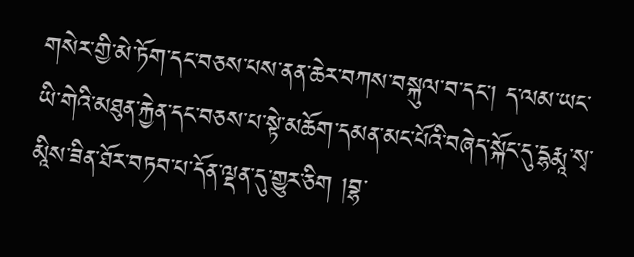གསེར་གྱི་མེ་ཏོག་དང་བཅས་པས་ནན་ཆེར་བཀས་བསྐུལ་བ་དང་། ད་ལམ་ཡང་ཡི་གེའི་མཐུན་རྐྱེན་དང་བཅས་པ་སྟེ་མཆོག་དམན་མང་པོའི་བཞེད་སྐོང་དུ་དྷརྨཱ་སྭ་མཱིས་ཟིན་ཐོར་བཏབ་པ་དོན་ལྡན་དུ་གྱུར་ཅིག །བྷ་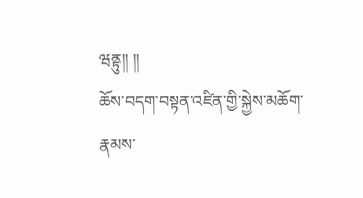ཝནྟུ།། །།
ཆོས་བདག་བསྟན་འཛིན་གྱི་སྐྱེས་མཆོག་རྣམས་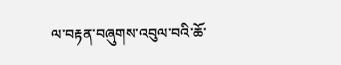ལ་བརྟན་བཞུགས་འབུལ་བའི་ཆོ་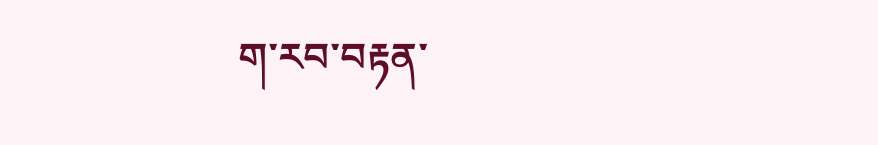ག་རབ་བརྟན་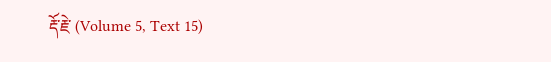རྡོ་རྗེ་ (Volume 5, Text 15)